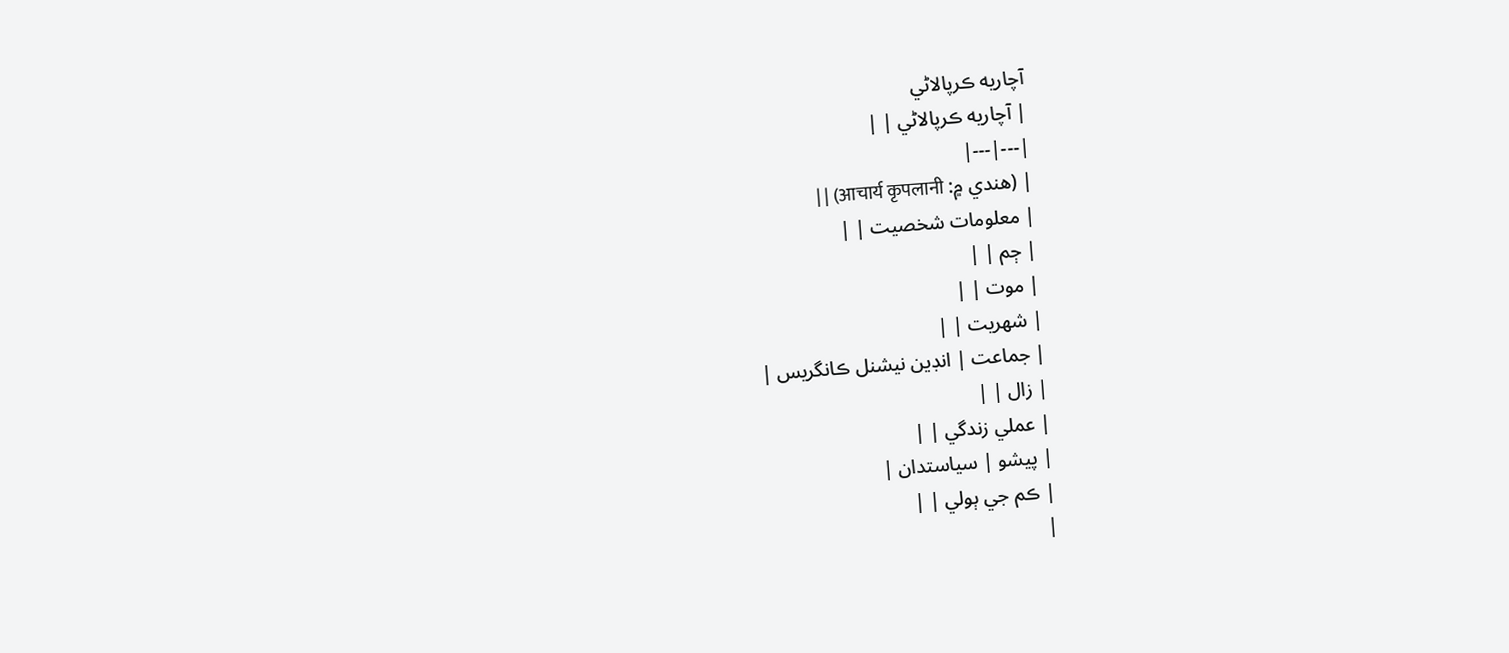آچاريه ڪرپالاڻي
| آچاريه ڪرپالاڻي | |
|---|---|
| (هندي ۾: आचार्य कृपलानी) | |
| معلومات شخصيت | |
| ڄم | |
| موت | |
| شھريت | |
| جماعت | انڊين نيشنل ڪانگريس |
| زال | |
| عملي زندگي | |
| پيشو | سياستدان |
| ڪم جي ٻولي | |
|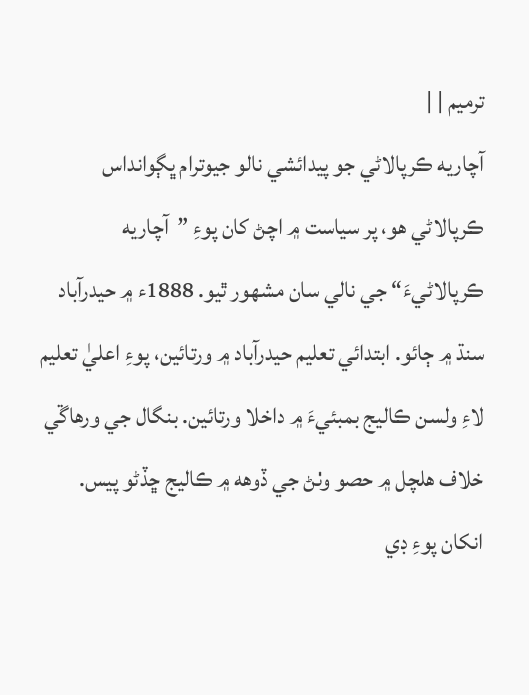ترميم | |
آچاريه ڪرپالاڻي جو پيدائشي نالو جيوترام ڀڳوانداس ڪرپالاڻي هو، پر سياست ۾ اچڻ کان پوءِ ”آچاريه ڪرپالاڻيءَ“ جي نالي سان مشهور ٿيو. 1888ء ۾ حيدرآباد سنڌ ۾ ڄائو. ابتدائي تعليم حيدرآباد ۾ ورتائين، پوءِ اعليٰ تعليم لاءِ ولسن ڪاليج بمبئيءَ ۾ داخلا ورتائين. بنگال جي ورهاڱي خلاف هلچل ۾ حصو وٺڻ جي ڏوهه ۾ ڪاليج ڇڏڻو پيس. انکان پوءِ ڊي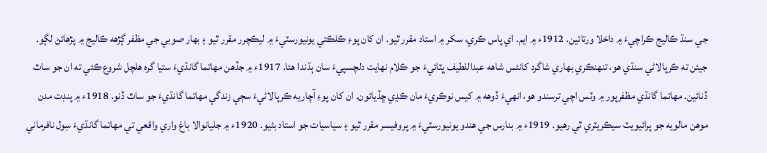جي سنڌ ڪاليج ڪراچيءَ ۾ داخلا ورتائين. 1912ء ۾ ايم. اي پاس ڪري، سکر ۾ استاد مقرر ٿيو. ان کان پوءِ ڪلڪتي يونيورسٽيءَ ۾ ليڪچرر مقرر ٿيو ۽ بهار صوبي جي مظفر ڳڙهه ڪاليج ۾ پڙهائڻ لڳو. جيئن ته ڪرپالاڻي سنڌي هو، تنهنڪري بهاري شاگرد کانئس شاهه عبداللطيف ڀٽائيءَ جو ڪلام نهايت دلچسپيءَ سان ٻڌندا هئا. 1917ء ۾ جڏهن مهاتما گانڌيءَ ستيا گره هلچل شروع ڪئي ته ان جو ساٿ ڏنائين. مهاتما گانڌي مظفرپور ۾ وٽس اچي ترسندو هو، انهيءَ ڏوهه ۾ کيس نوڪريءَ مان ڪڍي ڇڏيائون. ان کان پوءِ آچاريه ڪرپالاڻيءَ سڄي زندگي مهاتما گانڌيءَ جو ساٿ ڏنو. 1918ء ۾ پنڊت مدن موهن مالويه جو پرائيويٽ سيڪريٽري ٿي رهيو. 1919ء ۾ بنارس جي هندو يونيورسٽيءَ ۾ پروفيسر مقرر ٿيو ۽ سياسيات جو استاد بڻيو. 1920ء ۾ جليانوالا باغ واري واقعي تي مهاتما گانڌيءَ سِول نافرماني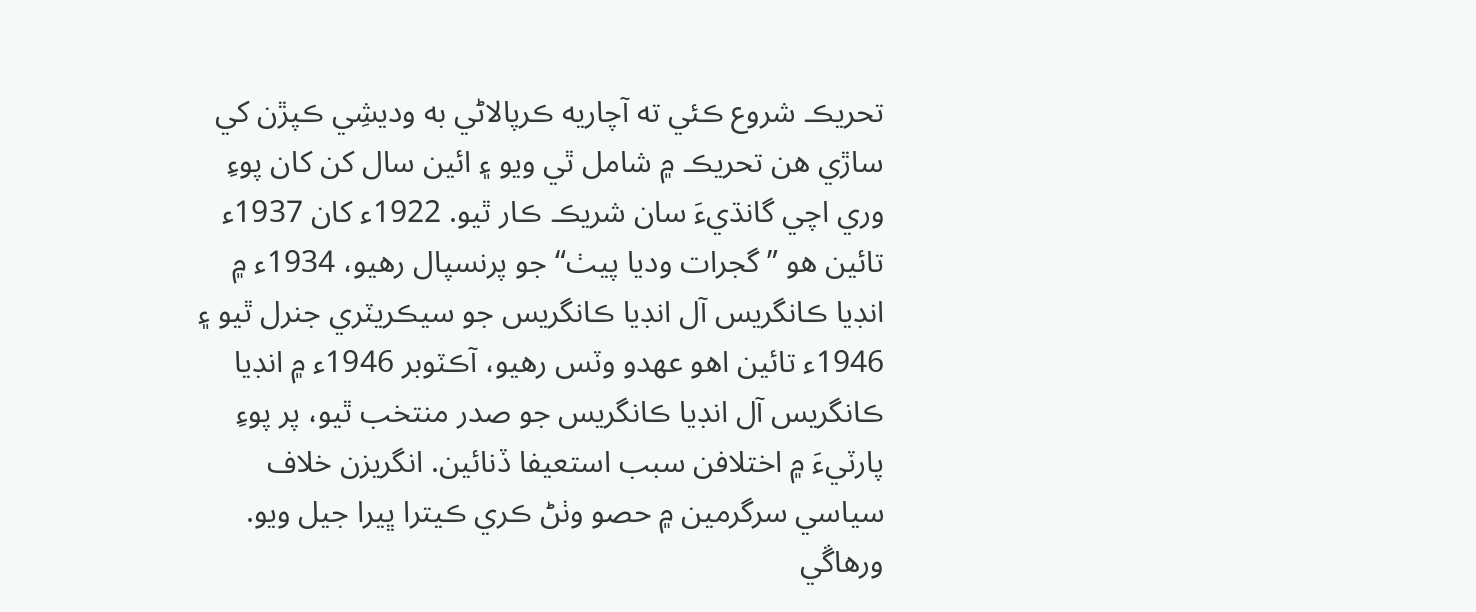تحريڪ شروع ڪئي ته آچاريه ڪرپالاڻي به وديشِي ڪپڙن کي ساڙي هن تحريڪ ۾ شامل ٿي ويو ۽ ائين سال کن کان پوءِ وري اچي گانڌيءَ سان شريڪ ڪار ٿيو. 1922ء کان 1937ء تائين هو ”گجرات وديا پيٺ“ جو پرنسپال رهيو، 1934ء ۾ انڊيا ڪانگريس آل انڊيا ڪانگريس جو سيڪريٽري جنرل ٿيو ۽ 1946ء تائين اهو عهدو وٽس رهيو، آڪٽوبر 1946ء ۾ انڊيا ڪانگريس آل انڊيا ڪانگريس جو صدر منتخب ٿيو، پر پوءِ پارٽيءَ ۾ اختلافن سبب استعيفا ڏنائين. انگريزن خلاف سياسي سرگرمين ۾ حصو وٺڻ ڪري ڪيترا ڀيرا جيل ويو. ورهاڱي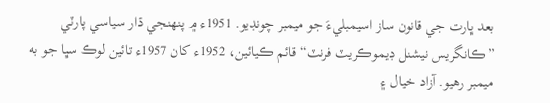بعد ڀارت جي قانون ساز اسيمبليءَ جو ميمبر چونڊيو. 1951ء ۾ پنهنجي ڌار سياسي پارٽي ”ڪانگريس نيشنل ڊيموڪريٽ فرنٽ“ قائم ڪيائين، 1952ء کان 1957ء تائين لوڪ سڀا جو به ميمبر رهيو. آزاد خيال ۽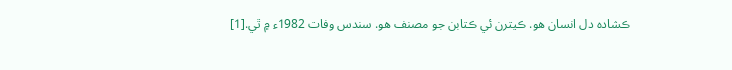ڪشاده دل انسان هو. ڪيترن ئي ڪتابن جو مصنف هو. سندس وفات 1982ء ۾ ٿي.[1]